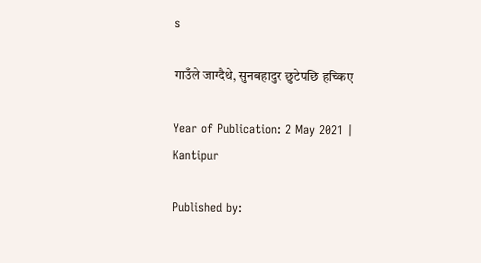s

गाउँले जाग्दैथे, सुनबहादुर छुटेपछि हच्किए

Year of Publication: 2 May 2021 | Kantipur

Published by: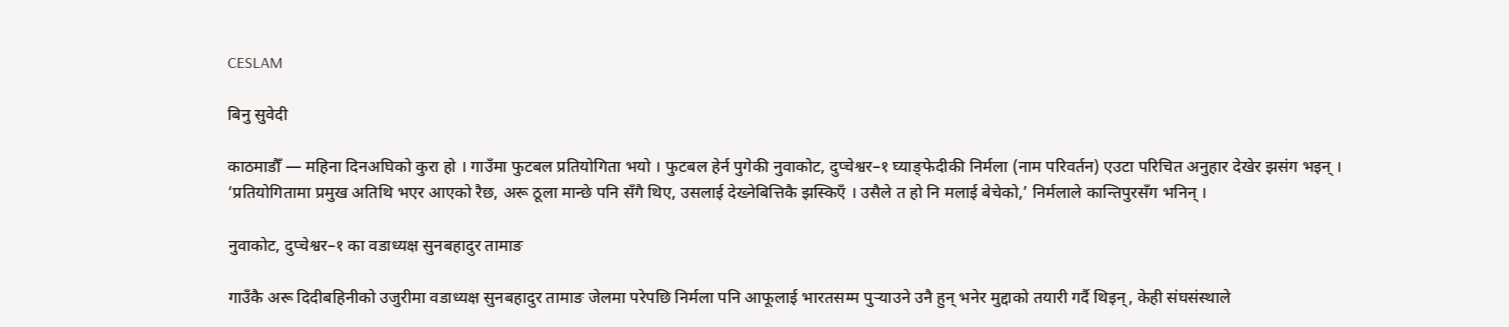CESLAM

बिनु सुवेदी

काठमाडौँ — महिना दिनअघिको कुरा हो । गाउँमा फुटबल प्रतियोगिता भयो । फुटबल हेर्न पुगेकी नुवाकोट, दुप्चेश्वर–१ घ्याङ्फेदीकी निर्मला (नाम परिवर्तन) एउटा परिचित अनुहार देखेर झसंग भइन् । ‘प्रतियोगितामा प्रमुख अतिथि भएर आएको रैछ, अरू ठूला मान्छे पनि सँगै थिए, उसलाई देख्नेबित्तिकै झस्किएँ । उसैले त हो नि मलाई बेचेको,’ निर्मलाले कान्तिपुरसँग भनिन् ।

नुवाकोट, दुप्चेश्वर–१ का वडाध्यक्ष सुनबहादुर तामाङ

गाउँकै अरू दिदीबहिनीको उजुरीमा वडाध्यक्ष सुनबहादुर तामाङ जेलमा परेपछि निर्मला पनि आफूलाई भारतसम्म पुर्‍याउने उनै हुन् भनेर मुद्दाको तयारी गर्दै थिइन्, केही संघसंस्थाले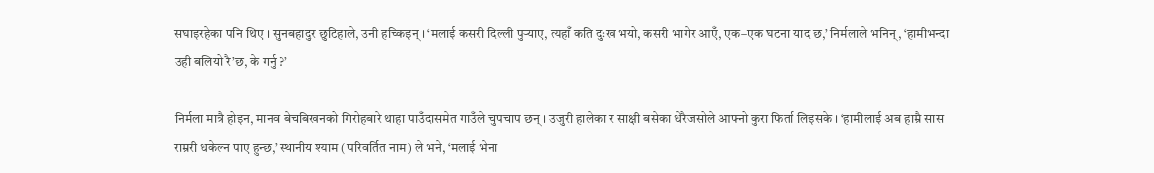सघाइरहेका पनि थिए । सुनबहादुर छुटिहाले, उनी हच्किइन् । ‘मलाई कसरी दिल्ली पुर्‍याए, त्यहाँ कति दुःख भयो, कसरी भागेर आएँ, एक–एक घटना याद छ,’ निर्मलाले भनिन्, ‘हामीभन्दा उही बलियो रै’छ, के गर्नु ?’

निर्मला मात्रै होइन, मानव बेचबिखनको गिरोहबारे थाहा पाउँदासमेत गाउँले चुपचाप छन् । उजुरी हालेका र साक्षी बसेका धेरैजसोले आफ्नो कुरा फिर्ता लिइसके । ‘हामीलाई अब हाम्रै सास राम्ररी धकेल्न पाए हुन्छ,’ स्थानीय श्याम (परिवर्तित नाम) ले भने, ‘मलाई भेना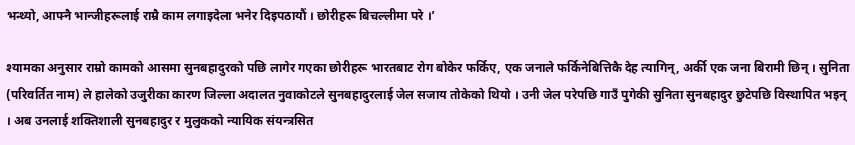भन्थ्यो, आफ्नै भान्जीहरूलाई राम्रै काम लगाइदेला भनेर दिइपठायौं । छोरीहरू बिचल्लीमा परे ।’

श्यामका अनुसार राम्रो कामको आसमा सुनबहादुरको पछि लागेर गएका छोरीहरू भारतबाट रोग बोकेर फर्किए, एक जनाले फर्किनेबित्तिकै देह त्यागिन्, अर्की एक जना बिरामी छिन् । सुनिता (परिवर्तित नाम) ले हालेको उजुरीका कारण जिल्ला अदालत नुवाकोटले सुनबहादुरलाई जेल सजाय तोकेको थियो । उनी जेल परेपछि गाउँ पुगेकी सुनिता सुनबहादुर छुटेपछि विस्थापित भइन् । अब उनलाई शक्तिशाली सुनबहादुर र मुलुकको न्यायिक संयन्त्रसित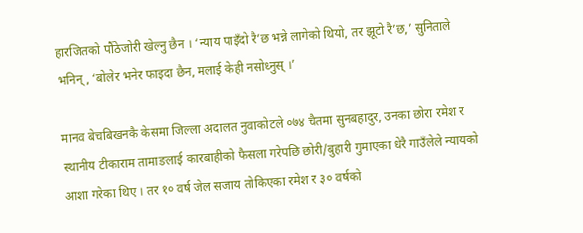हारजितको पौंठेजोरी खेल्नु छैन । ‘न्याय पाइँदो रै’छ भन्ने लागेको थियो, तर झूटो रै’छ,’ सुनिताले भनिन्, ‘बोलेर भनेर फाइदा छैन, मलाई केही नसोध्नुस् ।’

मानव बेचबिखनकै केसमा जिल्ला अदालत नुवाकोटले ०७४ चैतमा सुनबहादुर, उनका छोरा रमेश र स्थानीय टीकाराम तामाङलाई कारबाहीको फैसला गरेपछि छोरी/बुहारी गुमाएका धेरै गाउँलेले न्यायको आशा गरेका थिए । तर १० वर्ष जेल सजाय तोकिएका रमेश र ३० वर्षको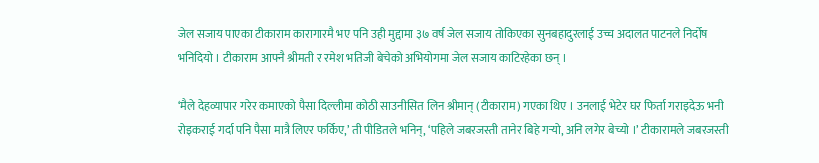जेल सजाय पाएका टीकाराम कारागारमै भए पनि उही मुद्दामा ३७ वर्ष जेल सजाय तोकिएका सुनबहादुरलाई उच्च अदालत पाटनले निर्दोष भनिदियो । टीकाराम आफ्नै श्रीमती र रमेश भतिजी बेचेको अभियोगमा जेल सजाय काटिरहेका छन् ।

‘मैले देहव्यापार गरेर कमाएको पैसा दिल्लीमा कोठी साउनीसित लिन श्रीमान् (टीकाराम) गएका थिए । उनलाई भेटेर घर फिर्ता गराइदेऊ भनी रोइकराई गर्दा पनि पैसा मात्रै लिएर फर्किए,’ ती पीडितले भनिन्, ‘पहिले जबरजस्ती तानेर बिहे गर्‍यो, अनि लगेर बेच्यो ।’ टीकारामले जबरजस्ती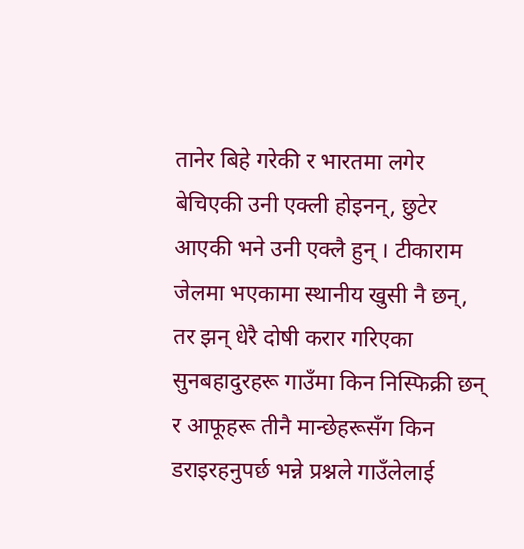तानेर बिहे गरेकी र भारतमा लगेर बेचिएकी उनी एक्ली होइनन्, छुटेर आएकी भने उनी एक्लै हुन् । टीकाराम जेलमा भएकामा स्थानीय खुसी नै छन्, तर झन् धेरै दोषी करार गरिएका सुनबहादुरहरू गाउँमा किन निस्फिक्री छन् र आफूहरू तीनै मान्छेहरूसँग किन डराइरहनुपर्छ भन्ने प्रश्नले गाउँलेलाई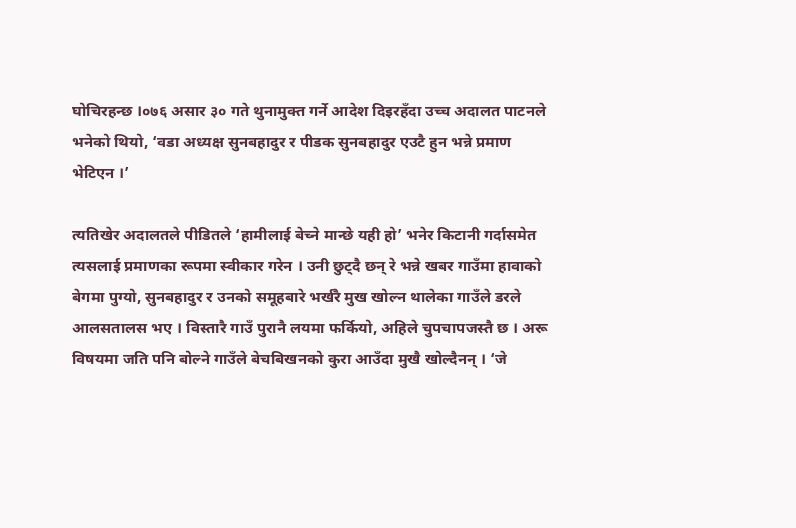घोचिरहन्छ ।०७६ असार ३० गते थुनामुक्त गर्ने आदेश दिइरहँदा उच्च अदालत पाटनले भनेको थियो, ‘वडा अध्यक्ष सुनबहादुर र पीडक सुनबहादुर एउटै हुन भन्ने प्रमाण भेटिएन ।’

त्यतिखेर अदालतले पीडितले ‘हामीलाई बेच्ने मान्छे यही हो’ भनेर किटानी गर्दासमेत त्यसलाई प्रमाणका रूपमा स्वीकार गरेन । उनी छुट्दै छन् रे भन्ने खबर गाउँमा हावाको बेगमा पुग्यो, सुनबहादुर र उनको समूहबारे भर्खरै मुख खोल्न थालेका गाउँले डरले आलसतालस भए । विस्तारै गाउँ पुरानै लयमा फर्कियो, अहिले चुपचापजस्तै छ । अरू विषयमा जति पनि बोल्ने गाउँले बेचबिखनको कुरा आउँदा मुखै खोल्दैनन् । ‘जे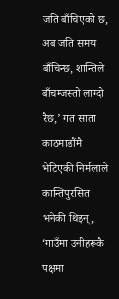जति बाँचिएको छ, अब जति समय बाँचिन्छ, शान्तिले बाँचम्जस्तो लाग्दो रैछ,’ गत साता काठमाडौंमै भेटिएकी निर्मलाले कान्तिपुरसित भनेकी थिइन्, ‘गाउँमा उनीहरूकै पक्षमा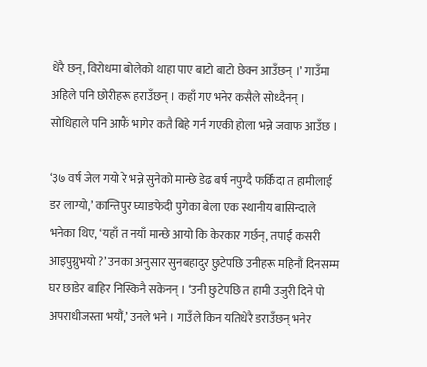धेरै छन्, विरोधमा बोलेको थाहा पाए बाटो बाटो छेक्न आउँछन् ।’ गाउँमा अहिले पनि छोरीहरू हराउँछन् । कहाँ गए भनेर कसैले सोध्दैनन् । सोधिहाले पनि आफैं भागेर कतै बिहे गर्न गएकी होला भन्ने जवाफ आउँछ ।

‘३७ वर्ष जेल गयो रे भन्ने सुनेको मान्छे डेढ बर्ष नपुग्दै फर्किंदा त हामीलाई डर लाग्यो,’ कान्तिपुर घ्याङफेदी पुगेका बेला एक स्थानीय बासिन्दाले भनेका थिए, ‘यहाँ त नयाँ मान्छे आयो कि केरकार गर्छन्, तपाईं कसरी आइपुग्नुभयो ?’ उनका अनुसार सुनबहादुर छुटेपछि उनीहरू महिनौं दिनसम्म घर छाडेर बाहिर निस्किनै सकेनन् । ‘उनी छुटेपछि त हामी उजुरी दिने पो अपराधीजस्ता भयौं,’ उनले भने । गाउँले किन यतिधेरै डराउँछन् भनेर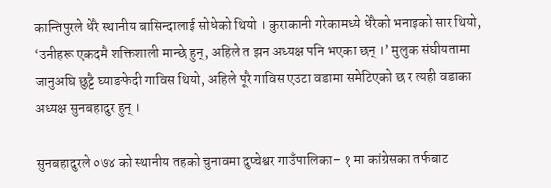कान्तिपुरले धेरै स्थानीय बासिन्दालाई सोधेको थियो । कुराकानी गरेकामध्ये धेरैको भनाइको सार थियो, ‘उनीहरू एकदमै शक्तिशाली मान्छे हुन्, अहिले त झन अध्यक्ष पनि भएका छन् ।’ मुलुक संघीयतामा जानुअघि छुट्टै घ्याङफेदी गाविस थियो, अहिले पूरै गाविस एउटा वडामा समेटिएको छ र त्यही वडाका अध्यक्ष सुनबहादुर हुन् ।

सुनबहादुरले ०७४ को स्थानीय तहको चुनावमा दुप्चेश्वर गाउँपालिका– १ मा कांग्रेसका तर्फबाट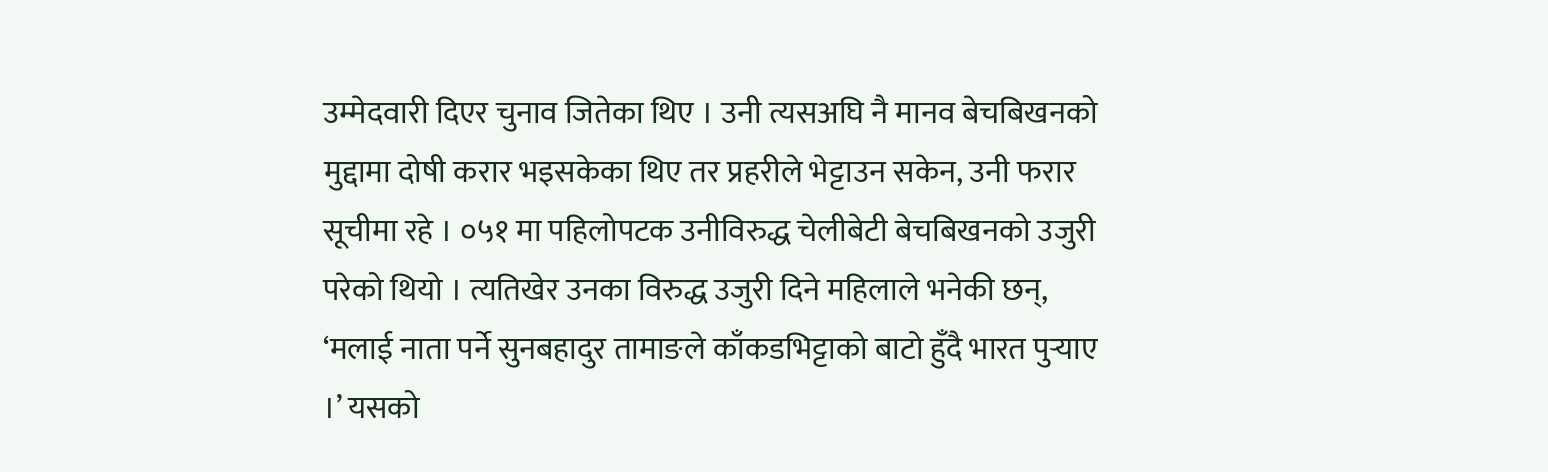उम्मेदवारी दिएर चुनाव जितेका थिए । उनी त्यसअघि नै मानव बेचबिखनको मुद्दामा दोषी करार भइसकेका थिए तर प्रहरीले भेट्टाउन सकेन, उनी फरार सूचीमा रहे । ०५१ मा पहिलोपटक उनीविरुद्ध चेलीबेटी बेचबिखनको उजुरी परेको थियो । त्यतिखेर उनका विरुद्ध उजुरी दिने महिलाले भनेकी छन्, ‘मलाई नाता पर्ने सुनबहादुर तामाङले काँकडभिट्टाको बाटो हुँदै भारत पुर्‍याए ।’ यसको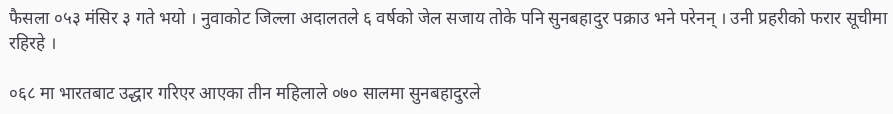फैसला ०५३ मंसिर ३ गते भयो । नुवाकोट जिल्ला अदालतले ६ वर्षको जेल सजाय तोके पनि सुनबहादुर पक्राउ भने परेनन् । उनी प्रहरीको फरार सूचीमा रहिरहे ।

०६८ मा भारतबाट उद्धार गरिएर आएका तीन महिलाले ०७० सालमा सुनबहादुरले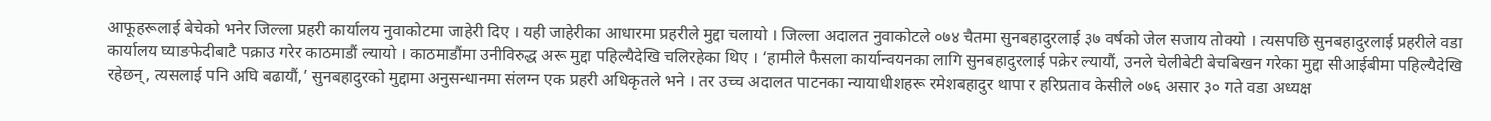आफूहरूलाई बेचेको भनेर जिल्ला प्रहरी कार्यालय नुवाकोटमा जाहेरी दिए । यही जाहेरीका आधारमा प्रहरीले मुद्दा चलायो । जिल्ला अदालत नुवाकोटले ०७४ चैतमा सुनबहादुरलाई ३७ वर्षको जेल सजाय तोक्यो । त्यसपछि सुनबहादुरलाई प्रहरीले वडा कार्यालय घ्याङफेदीबाटै पक्राउ गरेर काठमाडौं ल्यायो । काठमाडौंमा उनीविरुद्ध अरू मुद्दा पहिल्यैदेखि चलिरहेका थिए । ‘हामीले फैसला कार्यान्वयनका लागि सुनबहादुरलाई पक्रेर ल्यायौं, उनले चेलीबेटी बेचबिखन गरेका मुद्दा सीआईबीमा पहिल्यैदेखि रहेछन्, त्यसलाई पनि अघि बढायौं,’ सुनबहादुरको मुद्दामा अनुसन्धानमा संलग्न एक प्रहरी अधिकृतले भने । तर उच्च अदालत पाटनका न्यायाधीशहरू रमेशबहादुर थापा र हरिप्रताव केसीले ०७६ असार ३० गते वडा अध्यक्ष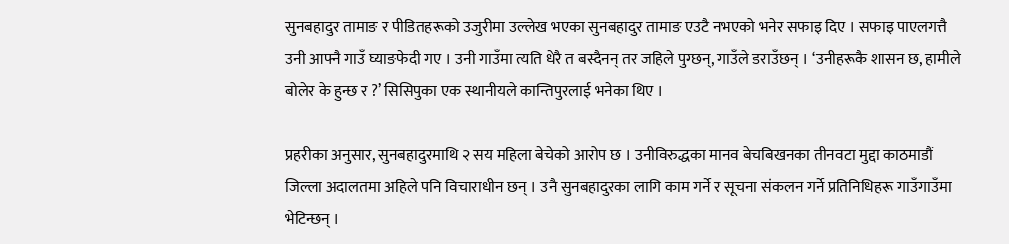सुनबहादुर तामाङ र पीडितहरूको उजुरीमा उल्लेख भएका सुनबहादुर तामाङ एउटै नभएको भनेर सफाइ दिए । सफाइ पाएलगत्तै उनी आफ्नै गाउँ घ्याङफेदी गए । उनी गाउँमा त्यति धेरै त बस्दैनन् तर जहिले पुग्छन्, गाउँले डराउँछन् । ‘उनीहरूकै शासन छ, हामीले बोलेर के हुन्छ र ?’ सिसिपुका एक स्थानीयले कान्तिपुरलाई भनेका थिए ।

प्रहरीका अनुसार, सुनबहादुरमाथि २ सय महिला बेचेको आरोप छ । उनीविरुद्धका मानव बेचबिखनका तीनवटा मुद्दा काठमाडौं जिल्ला अदालतमा अहिले पनि विचाराधीन छन् । उनै सुनबहादुरका लागि काम गर्ने र सूचना संकलन गर्ने प्रतिनिधिहरू गाउँगाउँमा भेटिन्छन् ।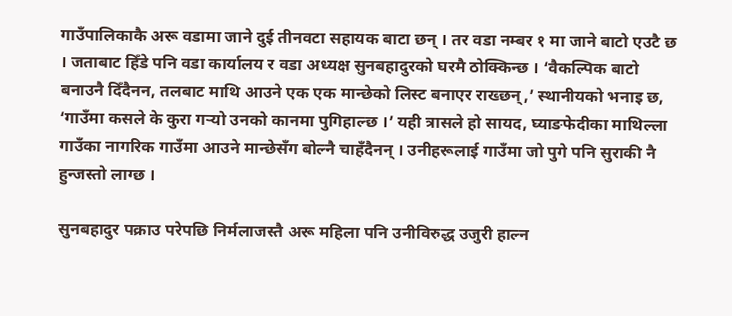गाउँपालिकाकै अरू वडामा जाने दुई तीनवटा सहायक बाटा छन् । तर वडा नम्बर १ मा जाने बाटो एउटै छ । जताबाट हिँडे पनि वडा कार्यालय र वडा अध्यक्ष सुनबहादुरको घरमै ठोक्किन्छ । ‘वैकल्पिक बाटो बनाउनै दिँदैनन, तलबाट माथि आउने एक एक मान्छेको लिस्ट बनाएर राख्छन्,’ स्थानीयको भनाइ छ, ‘गाउँमा कसले के कुरा गर्‍यो उनको कानमा पुगिहाल्छ ।’ यही त्रासले हो सायद, घ्याङफेदीका माथिल्ला गाउँका नागरिक गाउँमा आउने मान्छेसँग बोल्नै चाहँदैनन् । उनीहरूलाई गाउँमा जो पुगे पनि सुराकी नै हुन्जस्तो लाग्छ ।

सुनबहादुर पक्राउ परेपछि निर्मलाजस्तै अरू महिला पनि उनीविरुद्ध उजुरी हाल्न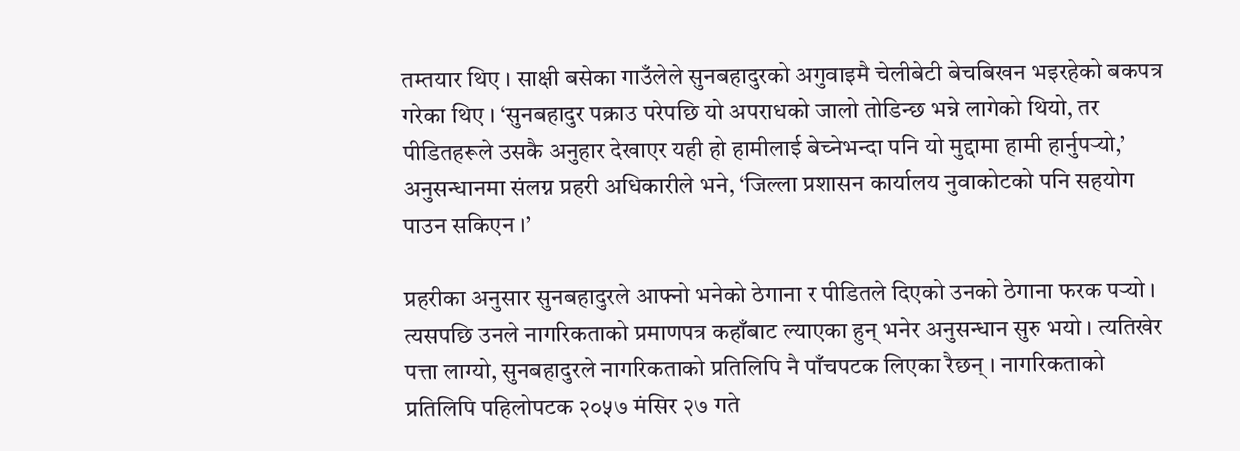तम्तयार थिए । साक्षी बसेका गाउँलेले सुनबहादुरको अगुवाइमै चेलीबेटी बेचबिखन भइरहेको बकपत्र गरेका थिए । ‘सुनबहादुर पक्राउ परेपछि यो अपराधको जालो तोडिन्छ भन्ने लागेको थियो, तर पीडितहरूले उसकै अनुहार देखाएर यही हो हामीलाई बेच्नेभन्दा पनि यो मुद्दामा हामी हार्नुपर्‍यो,’ अनुसन्धानमा संलग्न प्रहरी अधिकारीले भने, ‘जिल्ला प्रशासन कार्यालय नुवाकोटको पनि सहयोग पाउन सकिएन ।’

प्रहरीका अनुसार सुनबहादुरले आफ्नो भनेको ठेगाना र पीडितले दिएको उनको ठेगाना फरक पर्‍यो । त्यसपछि उनले नागरिकताको प्रमाणपत्र कहाँबाट ल्याएका हुन् भनेर अनुसन्धान सुरु भयो । त्यतिखेर पत्ता लाग्यो, सुनबहादुरले नागरिकताको प्रतिलिपि नै पाँचपटक लिएका रैछन् । नागरिकताको प्रतिलिपि पहिलोपटक २०५७ मंसिर २७ गते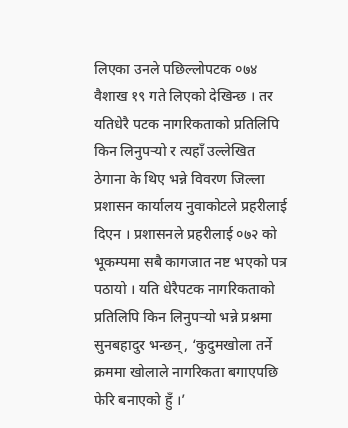लिएका उनले पछिल्लोपटक ०७४ वैशाख १९ गते लिएको देखिन्छ । तर यतिधेरै पटक नागरिकताको प्रतिलिपि किन लिनुपर्‍यो र त्यहाँ उल्लेखित ठेगाना के थिए भन्ने विवरण जिल्ला प्रशासन कार्यालय नुवाकोटले प्रहरीलाई दिएन । प्रशासनले प्रहरीलाई ०७२ को भूकम्पमा सबै कागजात नष्ट भएको पत्र पठायो । यति धेरैपटक नागरिकताको प्रतिलिपि किन लिनुपर्‍यो भन्ने प्रश्नमा सुनबहादुर भन्छन्, ‘कुदुमखोला तर्ने क्रममा खोलाले नागरिकता बगाएपछि फेरि बनाएको हुँ ।’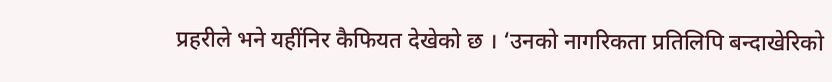प्रहरीले भने यहींनिर कैफियत देखेको छ । ‘उनको नागरिकता प्रतिलिपि बन्दाखेरिको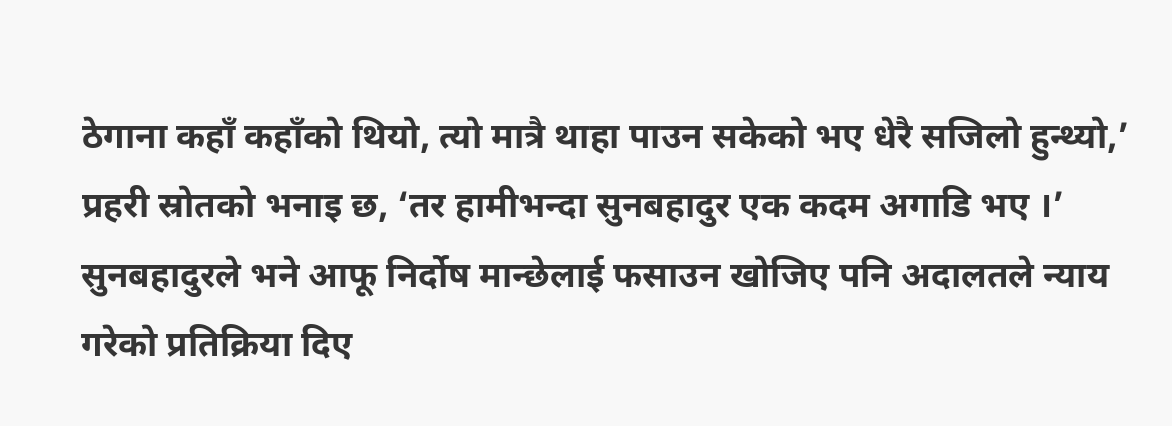ठेगाना कहाँ कहाँको थियो, त्यो मात्रै थाहा पाउन सकेको भए धेरै सजिलो हुन्थ्यो,’ प्रहरी स्रोतको भनाइ छ, ‘तर हामीभन्दा सुनबहादुर एक कदम अगाडि भए ।’ सुनबहादुरले भने आफू निर्दोष मान्छेलाई फसाउन खोजिए पनि अदालतले न्याय गरेको प्रतिक्रिया दिए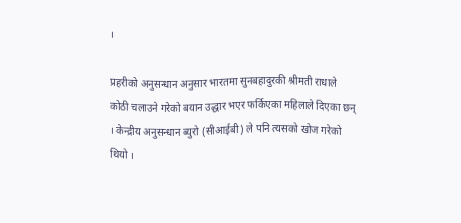।

प्रहरीको अनुसन्धान अनुसार भारतमा सुनबहादुरकी श्रीमती राधाले कोठी चलाउने गरेको बयान उद्धार भएर फर्किएका महिलाले दिएका छन् । केन्द्रीय अनुसन्धान ब्युरो (सीआईबी) ले पनि त्यसको खोज गरेको थियो ।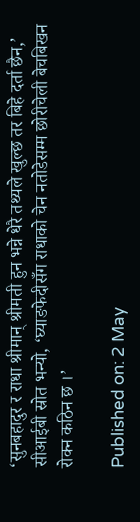‘सुनबहादुर र राधा श्रीमान् श्रीमती हुन भन्ने धेरै तथ्यले खुल्छ तर बिहे दर्ता छैन,’ सीआईबी स्रोत भन्यो, ‘घ्याङफेदीसँग राधाको चेन नतोडेसम्म छोरीचेली बेचबिखन रोक्न कठिन छ ।’

Published on: 2 May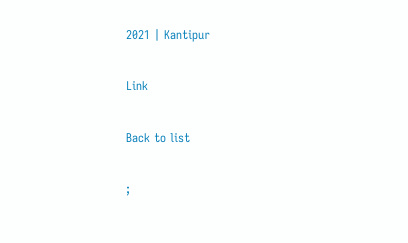2021 | Kantipur

Link

Back to list

;